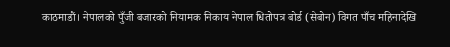काठमाडौं। नेपालको पुँजी बजारको नियामक निकाय नेपाल धितोपत्र बोर्ड (सेबोन) विगत पाँच महिनादेखि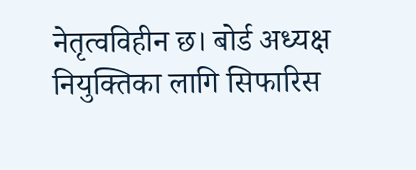नेतृत्वविहीन छ। बोर्ड अध्यक्ष नियुक्तिका लागि सिफारिस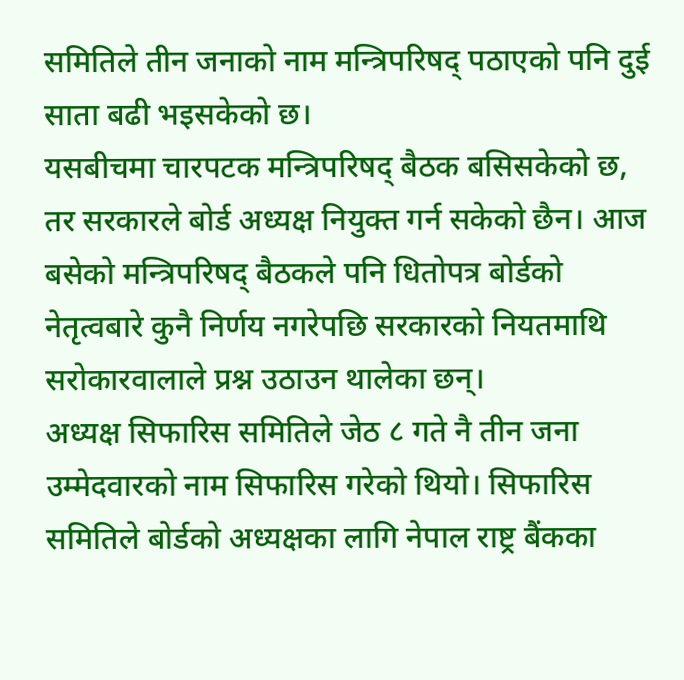समितिले तीन जनाको नाम मन्त्रिपरिषद् पठाएको पनि दुई साता बढी भइसकेको छ।
यसबीचमा चारपटक मन्त्रिपरिषद् बैठक बसिसकेको छ, तर सरकारले बोर्ड अध्यक्ष नियुक्त गर्न सकेको छैन। आज बसेको मन्त्रिपरिषद् बैठकले पनि धितोपत्र बोर्डको नेतृत्वबारे कुनै निर्णय नगरेपछि सरकारको नियतमाथि सरोकारवालाले प्रश्न उठाउन थालेका छन्।
अध्यक्ष सिफारिस समितिले जेठ ८ गते नै तीन जना उम्मेदवारको नाम सिफारिस गरेको थियो। सिफारिस समितिले बोर्डको अध्यक्षका लागि नेपाल राष्ट्र बैंकका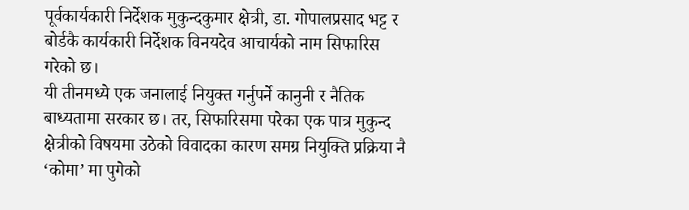पूर्वकार्यकारी निर्देशक मुकुन्दकुमार क्षेत्री, डा. गोपालप्रसाद भट्ट र बोर्डकै कार्यकारी निर्देशक विनयदेव आचार्यको नाम सिफारिस गरेको छ।
यी तीनमध्ये एक जनालाई नियुक्त गर्नुपर्ने कानुनी र नैतिक बाध्यतामा सरकार छ। तर, सिफारिसमा परेका एक पात्र मुकुन्द क्षेत्रीको विषयमा उठेको विवादका कारण समग्र नियुक्ति प्रक्रिया नै ‘कोमा’ मा पुगेको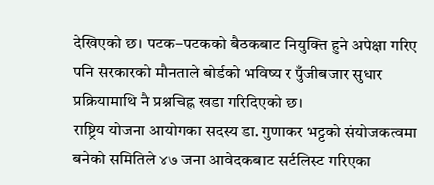देखिएको छ। पटक–पटकको बैठकबाट नियुक्ति हुने अपेक्षा गरिए पनि सरकारको मौनताले बोर्डको भविष्य र पुँजीबजार सुधार प्रक्रियामाथि नै प्रश्नचिह्न खडा गरिदिएको छ।
राष्ट्रिय योजना आयोगका सदस्य डा. गुणाकर भट्टको संयोजकत्वमा बनेको समितिले ४७ जना आवेदकबाट सर्टलिस्ट गरिएका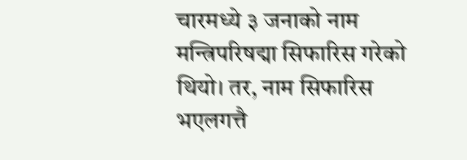चारमध्ये ३ जनाको नाम मन्त्रिपरिषद्मा सिफारिस गरेको थियो। तर, नाम सिफारिस भएलगत्तै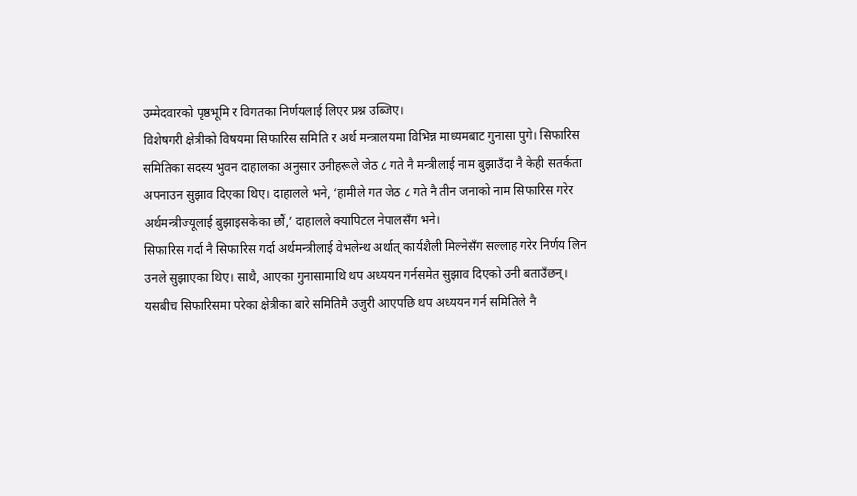उम्मेदवारको पृष्ठभूमि र विगतका निर्णयलाई लिएर प्रश्न उब्जिए।
विशेषगरी क्षेत्रीको विषयमा सिफारिस समिति र अर्थ मन्त्रालयमा विभिन्न माध्यमबाट गुनासा पुगे। सिफारिस समितिका सदस्य भुवन दाहालका अनुसार उनीहरूले जेठ ८ गते नै मन्त्रीलाई नाम बुझाउँदा नै केही सतर्कता अपनाउन सुझाव दिएका थिए। दाहालले भने, ‘हामीले गत जेठ ८ गते नै तीन जनाको नाम सिफारिस गरेर अर्थमन्त्रीज्यूलाई बुझाइसकेका छौं,’ दाहालले क्यापिटल नेपालसँग भने।
सिफारिस गर्दा नै सिफारिस गर्दा अर्थमन्त्रीलाई वेभलेन्थ अर्थात् कार्यशैली मिल्नेसँग सल्लाह गरेर निर्णय लिन उनले सुझाएका थिए। साथै, आएका गुनासामाथि थप अध्ययन गर्नसमेत सुझाव दिएको उनी बताउँछन्। यसबीच सिफारिसमा परेका क्षेत्रीका बारे समितिमै उजुरी आएपछि थप अध्ययन गर्न समितिले नै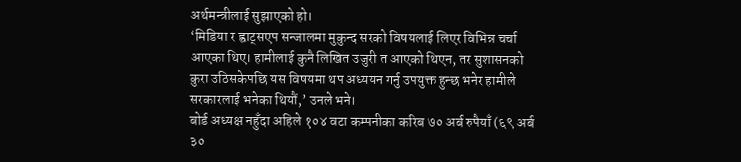अर्थमन्त्रीलाई सुझाएको हो।
‘मिडिया र ह्वाट्सएप सन्जालमा मुकुन्द सरको विषयलाई लिएर विभिन्न चर्चा आएका थिए। हामीलाई कुनै लिखित उजुरी त आएको थिएन, तर सुशासनको कुरा उठिसकेपछि यस विषयमा थप अध्ययन गर्नु उपयुक्त हुन्छ भनेर हामीले सरकारलाई भनेका थियौं,’ उनले भने।
बोर्ड अध्यक्ष नहुँदा अहिले १०४ वटा कम्पनीका करिब ७० अर्ब रुपैयाँ (६९ अर्ब ३०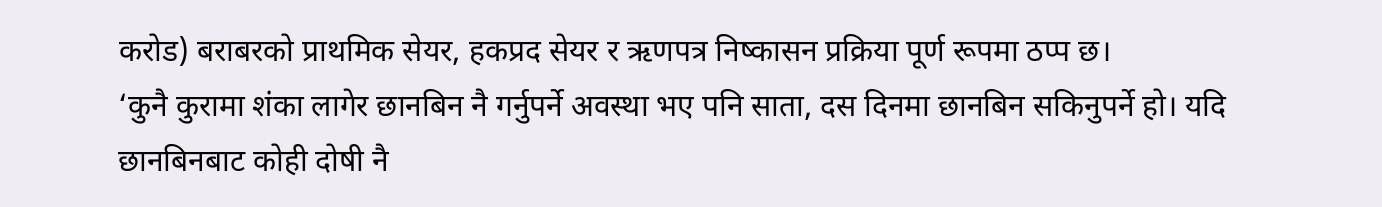करोड) बराबरको प्राथमिक सेयर, हकप्रद सेयर र ऋणपत्र निष्कासन प्रक्रिया पूर्ण रूपमा ठप्प छ।
‘कुनै कुरामा शंका लागेर छानबिन नै गर्नुपर्ने अवस्था भए पनि साता, दस दिनमा छानबिन सकिनुपर्ने हो। यदि छानबिनबाट कोही दोषी नै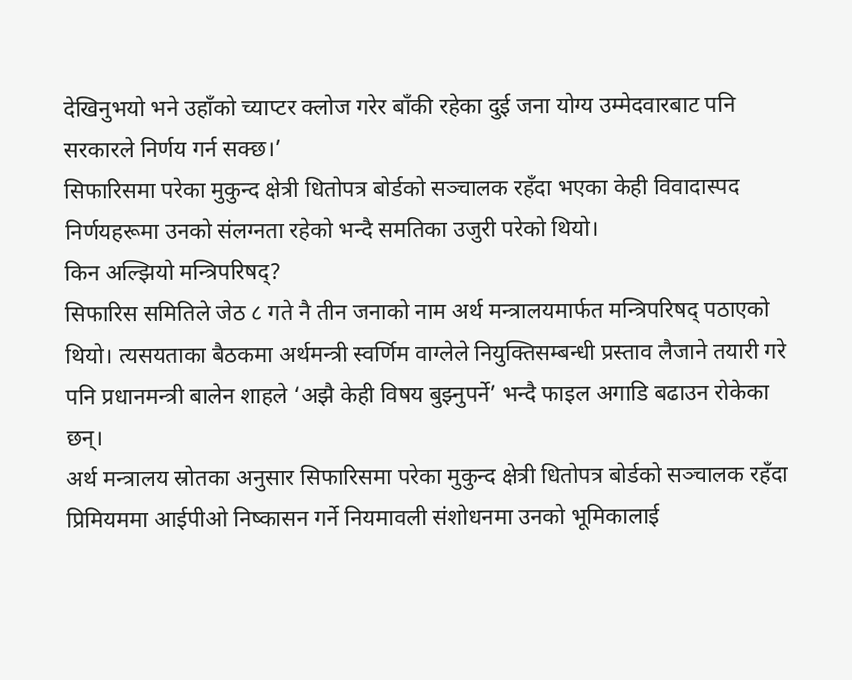देखिनुभयो भने उहाँको च्याप्टर क्लोज गरेर बाँकी रहेका दुई जना योग्य उम्मेदवारबाट पनि सरकारले निर्णय गर्न सक्छ।’
सिफारिसमा परेका मुकुन्द क्षेत्री धितोपत्र बोर्डको सञ्चालक रहँदा भएका केही विवादास्पद निर्णयहरूमा उनको संलग्नता रहेको भन्दै समतिका उजुरी परेको थियो।
किन अल्झियो मन्त्रिपरिषद्?
सिफारिस समितिले जेठ ८ गते नै तीन जनाको नाम अर्थ मन्त्रालयमार्फत मन्त्रिपरिषद् पठाएको थियो। त्यसयताका बैठकमा अर्थमन्त्री स्वर्णिम वाग्लेले नियुक्तिसम्बन्धी प्रस्ताव लैजाने तयारी गरे पनि प्रधानमन्त्री बालेन शाहले ‘अझै केही विषय बुझ्नुपर्ने’ भन्दै फाइल अगाडि बढाउन रोकेका छन्।
अर्थ मन्त्रालय स्रोतका अनुसार सिफारिसमा परेका मुकुन्द क्षेत्री धितोपत्र बोर्डको सञ्चालक रहँदा प्रिमियममा आईपीओ निष्कासन गर्ने नियमावली संशोधनमा उनको भूमिकालाई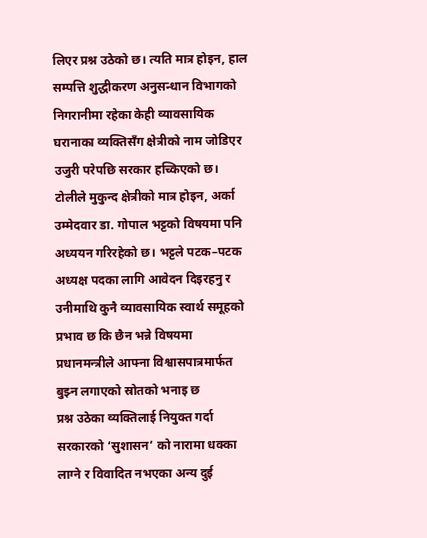लिएर प्रश्न उठेको छ। त्यति मात्र होइन, हाल सम्पत्ति शुद्धीकरण अनुसन्धान विभागको निगरानीमा रहेका केही व्यावसायिक घरानाका व्यक्तिसँग क्षेत्रीको नाम जोडिएर उजुरी परेपछि सरकार हच्किएको छ।
टोलीले मुकुन्द क्षेत्रीको मात्र होइन, अर्का उम्मेदवार डा. गोपाल भट्टको विषयमा पनि अध्ययन गरिरहेको छ। भट्टले पटक–पटक अध्यक्ष पदका लागि आवेदन दिइरहनु र उनीमाथि कुनै व्यावसायिक स्वार्थ समूहको प्रभाव छ कि छैन भन्ने विषयमा प्रधानमन्त्रीले आफ्ना विश्वासपात्रमार्फत बुझ्न लगाएको स्रोतको भनाइ छ
प्रश्न उठेका व्यक्तिलाई नियुक्त गर्दा सरकारको ‘सुशासन’ को नारामा धक्का लाग्ने र विवादित नभएका अन्य दुई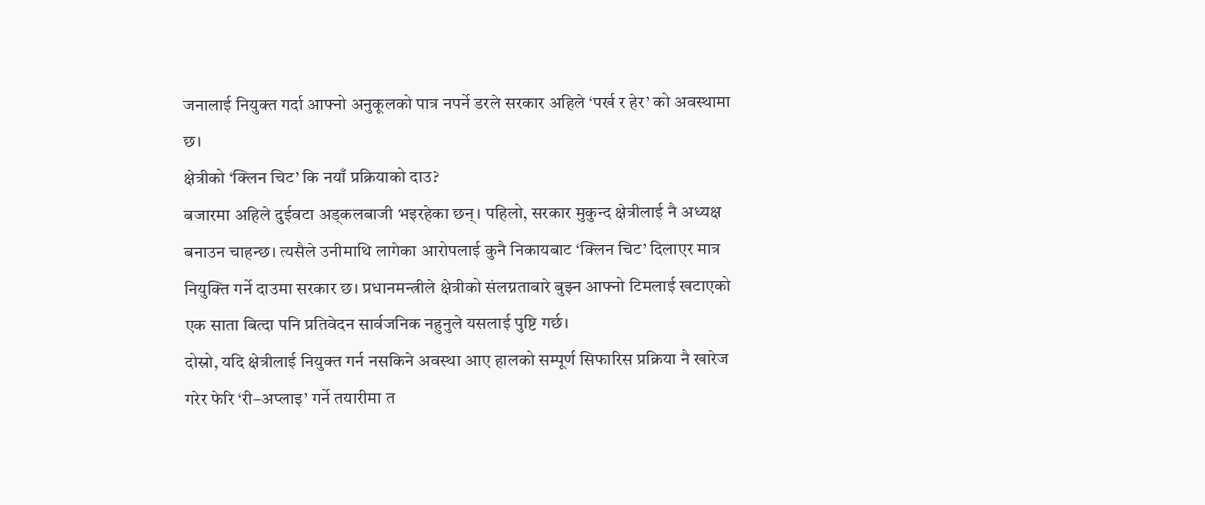जनालाई नियुक्त गर्दा आफ्नो अनुकूलको पात्र नपर्ने डरले सरकार अहिले ‘पर्ख र हेर’ को अवस्थामा छ।
क्षेत्रीको ‘क्लिन चिट’ कि नयाँ प्रक्रियाको दाउ?
बजारमा अहिले दुईवटा अड्कलबाजी भइरहेका छन्। पहिलो, सरकार मुकुन्द क्षेत्रीलाई नै अध्यक्ष बनाउन चाहन्छ। त्यसैले उनीमाथि लागेका आरोपलाई कुनै निकायबाट ‘क्लिन चिट’ दिलाएर मात्र नियुक्ति गर्ने दाउमा सरकार छ। प्रधानमन्त्रीले क्षेत्रीको संलग्नताबारे बुझ्न आफ्नो टिमलाई खटाएको एक साता बित्दा पनि प्रतिवेदन सार्वजनिक नहुनुले यसलाई पुष्टि गर्छ।
दोस्रो, यदि क्षेत्रीलाई नियुक्त गर्न नसकिने अवस्था आए हालको सम्पूर्ण सिफारिस प्रक्रिया नै खारेज गरेर फेरि ‘री–अप्लाइ’ गर्ने तयारीमा त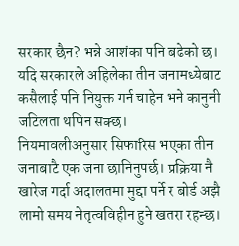सरकार छैन? भन्ने आशंका पनि बढेको छ। यदि सरकारले अहिलेका तीन जनामध्येबाट कसैलाई पनि नियुक्त गर्न चाहेन भने कानुनी जटिलता थपिन सक्छ।
नियमावलीअनुसार सिफारिस भएका तीन जनाबाटै एक जना छानिनुपर्छ। प्रक्रिया नै खारेज गर्दा अदालतमा मुद्दा पर्ने र बोर्ड अझै लामो समय नेतृत्वविहीन हुने खतरा रहन्छ।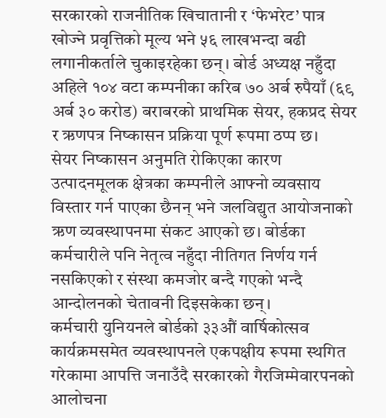सरकारको राजनीतिक खिचातानी र ‘फेभरेट’ पात्र खोज्ने प्रवृत्तिको मूल्य भने ५६ लाखभन्दा बढी लगानीकर्ताले चुकाइरहेका छन्। बोर्ड अध्यक्ष नहुँदा अहिले १०४ वटा कम्पनीका करिब ७० अर्ब रुपैयाँ (६९ अर्ब ३० करोड) बराबरको प्राथमिक सेयर, हकप्रद सेयर र ऋणपत्र निष्कासन प्रक्रिया पूर्ण रूपमा ठप्प छ।
सेयर निष्कासन अनुमति रोकिएका कारण उत्पादनमूलक क्षेत्रका कम्पनीले आफ्नो व्यवसाय विस्तार गर्न पाएका छैनन् भने जलविद्युत आयोजनाको ऋण व्यवस्थापनमा संकट आएको छ। बोर्डका कर्मचारीले पनि नेतृत्व नहुँदा नीतिगत निर्णय गर्न नसकिएको र संस्था कमजोर बन्दै गएको भन्दै आन्दोलनको चेतावनी दिइसकेका छन्।
कर्मचारी युनियनले बोर्डको ३३औं वार्षिकोत्सव कार्यक्रमसमेत व्यवस्थापनले एकपक्षीय रूपमा स्थगित गरेकामा आपत्ति जनाउँदै सरकारको गैरजिम्मेवारपनको आलोचना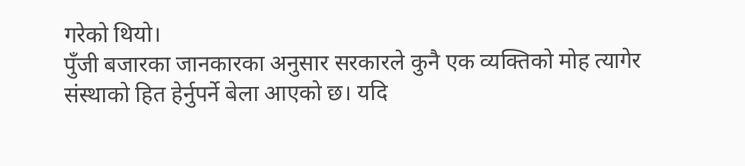गरेको थियो।
पुँजी बजारका जानकारका अनुसार सरकारले कुनै एक व्यक्तिको मोह त्यागेर संस्थाको हित हेर्नुपर्ने बेला आएको छ। यदि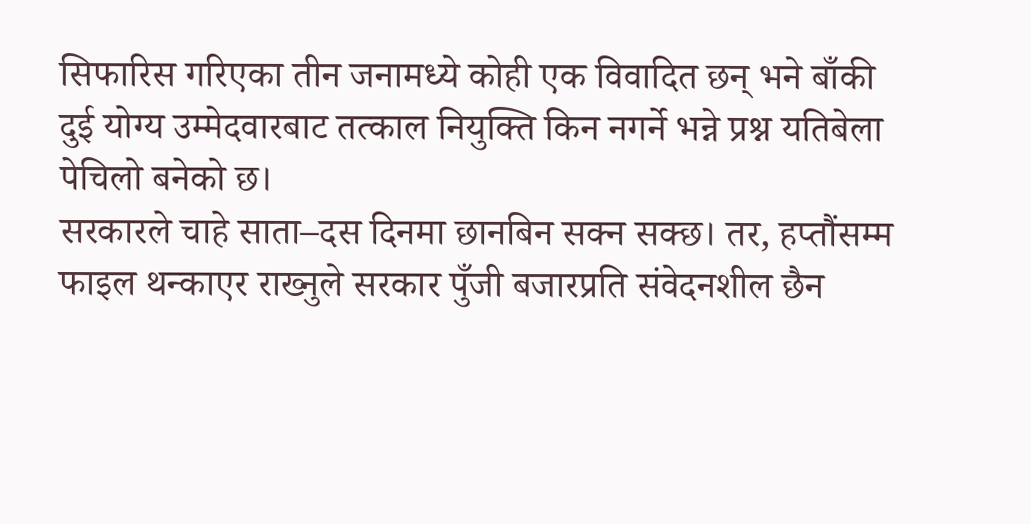सिफारिस गरिएका तीन जनामध्ये कोही एक विवादित छन् भने बाँकी दुई योग्य उम्मेदवारबाट तत्काल नियुक्ति किन नगर्ने भन्ने प्रश्न यतिबेला पेचिलो बनेको छ।
सरकारले चाहे साता–दस दिनमा छानबिन सक्न सक्छ। तर, हप्तौंसम्म फाइल थन्काएर राख्नुले सरकार पुँजी बजारप्रति संवेदनशील छैन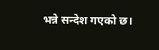भन्ने सन्देश गएको छ।